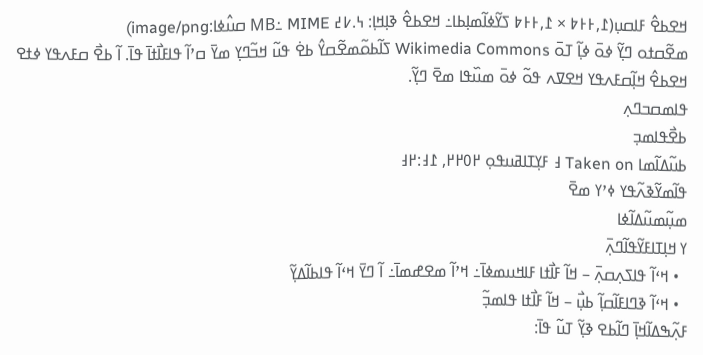ߞߐߕߐ߮ ߓߊߛߎ߲(߁,߅߅߈ × ߁,߅߅߈ ߖߌ߬ߦߊ߬ߘߊ߲ߕߊ߸ ߞߐߕߐ߮ ߢߊ߲ߞߊ߲: ߆.߇߄ MB߸ MIME ߛߎ߮ߦߊ:image/png)
ߘߐ߬ߛߙߋ ߣߌ߲߬ ߦߋ߫ ߦߊ߲߬ ߠߋ߫ Wikimedia Commons ߖߊ߬ߕߋ߬ߘߐ߬ߛߌ߮ ߕߐ߭ ߟߎ߬ ߞߏ߬ߣߌ߲ ߘߌ߫ ߛߴߊ߬ ߟߊߓߊ߯ߙߊ߫ ߟߊ߫. ߊ߬ ߕߐ߯ ߛߓߍߟߌ ߦߙߐ ߞߐߕߐ߮ ߞߊ߲߬ߛߓߍߟߌ ߞߐߜߍ ߟߋ߬ ߦߋ߫ ߘߎ߰ߟߊ ߘߐ߫ ߣߌ߲߬.
ߟߊߘߛߏߣߍ߲
ߕߐ߯ߟߊߘߏ߲
ߕߎ߬ߡߊ߬ߘߊ Taken on ߃ ߓߌ߲ߠߊߥߎߟߋ߲ ߂߀߂߂, ߁߃:߂߃
ߟߊ߬ߘߌ߬ߢߍ߬ߟߌ ߦߴߌ ߘߐ߫
ߘߎ߲߬ߘߎ߬ߡߊ߬ߦߊ
ߌ ߞߊ߲ߠߊߓߌ߬ߟߊ߬ߣߍ߲߫
  • ߞߵߊ߬ ߟߊߖߍ߲ߛߍ߲߫ – ߞߊ߬ ߓߊ߯ߙߊ ߓߊߞߎߘߦߊ߫߸ ߞߴߊ߬ ߘߐߝߘߊ߫߸ ߊ߬ ߣߌ߫ ߞߵߊ߬ ߟߊߕߊ߬ߡߌ߲߬
  • ߞߵߊ߬ ߢߣߊߓߊ߬ߛߊ߲߬ ߕߎ߲߯ – ߞߊ߬ ߓߊ߯ߙߊ ߟߊߘߏ߲߬
ߓߍ߲߬ߒߡߊ߬ߞߊ߲߫ ߣߊ߬ߕߐ ߢߌ߲߬ ߠߎ߬ ߟߊ߫: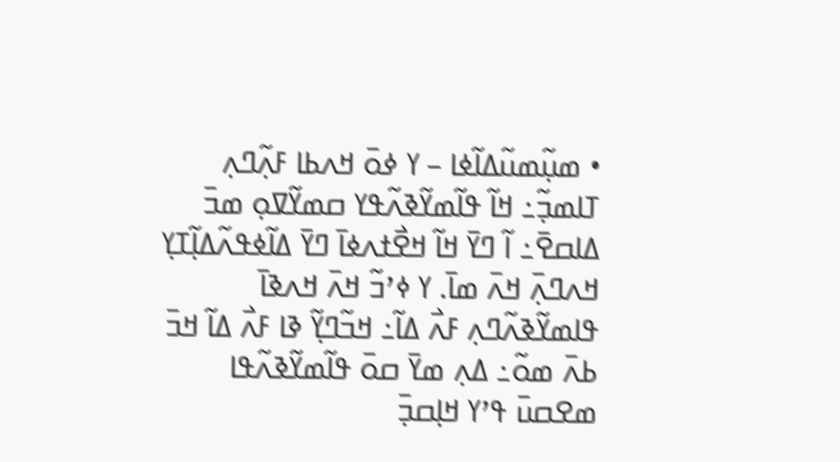• ߘߎ߲߬ߘߎ߬ߡߊ߬ߦߊ – ߌ ߦߋ߫ ߞߍߕߊ ߓߍ߲߬ߣߍ߲ ߠߊߘߏ߲߬߸ ߞߊ߬ ߟߊ߬ߘߌ߬ߢߍ߬ߟߌ ߛߘߌ߬ߜߋ߲ ߘߏ߫ ߡߊߛߐ߫߸ ߊ߬ ߣߌ߫ ߞߊ߬ ߞߐ߯ߙߍߦߊ߫ ߣߌ߫ ߡߊ߬ߦߟߍ߬ߡߊ߲߬ߠߌ߲ ߞߍߣߍ߲߫ ߞߍ߫ ߘߊ߫. ߌ ߦߴߏ߬ ߞߍ߫ ߞߍߢߊ߫ ߟߊߘߌ߬ߢߍ߬ߣߍ߲ ߓߍ߯ ߡߊ߬߸ ߞߏ߬ߣߌ߲߬ ߢߊ ߓߍ߯ ߡߊ߬ ߞߏ߫ ߕߍ߫ ߘߋ߬߸ ߡߍ߲ ߘߌ߫ ߛߋ߫ ߟߊ߬ߘߌ߬ߢߍ߬ߟߊ ߘߐߛߎ߫ ߟߴߌ ߞߊ߲ߛߏ߲߫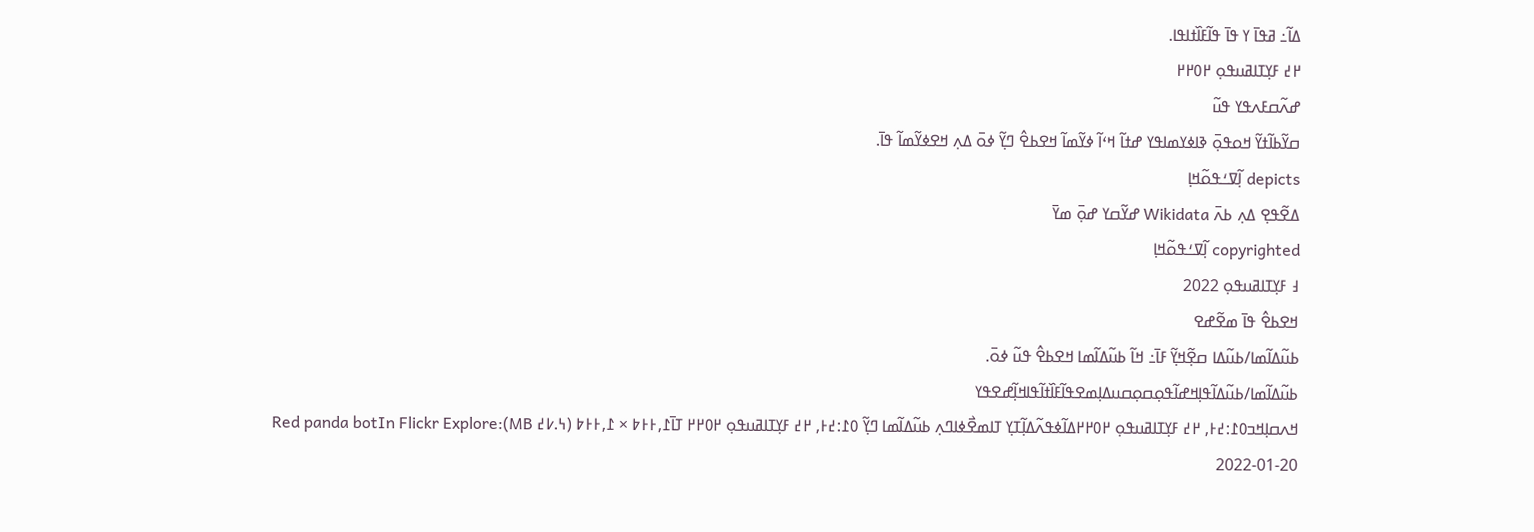ߡߊ߬߸ ߥߟߊ߫ ߌ ߟߊ߫ ߟߊ߬ߓߊ߰ߙߊߟߊ.
߂߄ ߓߌ߲ߠߊߥߎߟߋ߲ ߂߀߂߂
ߝߍ߬ߛߓߍߟߌ ߟߎ߬
ߛߌ߬ߕߊ߬ߙߌ߬ ߞߋߟߋ߲߫ ߢߊߦߌߘߊߟߌ ߝߙߊ߬ ߞߵߊ߬ ߦߌ߬ߘߊ߬ ߞߐߕߐ߮ ߣߌ߲߬ ߦߋ߫ ߡߍ߲ ߞߐߦߌ߬ߘߊ߬ ߟߊ߫.
depicts ߊ߲߬ߜߑߟߋ߬ߞߊ߲
ߡߐ߬ߟߐ߲ ߡߍ߲ ߕߍ߫ Wikidata ߝߌ߬ߛߌ ߝߋ߲߫ ߘߌ߫
copyrighted ߊ߲߬ߜߑߟߋ߬ߞߊ߲
߃ ߓߌ߲ߠߊߥߎߟߋ߲ 2022
ߞߐߕߐ߮ ߟߊ߫ ߘߐ߬ߝߐ
ߕߎ߬ߡߊ߬ߘߊ/ߕߎ߬ߡߊ ߛߐ߲߬ߞߌ߲߬ ߓߊ߫߸ ߞߊ߬ ߕߎ߬ߡߊ߬ߘߊ ߞߐߕߐ߮ ߟߎ߬ ߦߋ߫.
ߕߎ߬ߡߊ߬ߘߊ/ߕߎ߬ߡߊ߬ߟߊ߲ߞߝߊ߬ߟߋ߲ߛߋ߲ߛߎߡߊ߲ߘߐߟߊ߬ߓߊ߰ߙߊ߬ߟߊߞߊ߲߬ߝߐߟߌ
ߞߍߛߊ߲ߞߏ߀߁:߄߅, ߂߄ ߓߌ߲ߠߊߥߎߟߋ߲ ߂߀߂߂ߡߊ߬ߦߟߍ߬ߡߊ߲߬ߠߌ߲ ߠߊߘߐ߯ߦߊߣߍ߲ ߕߎ߬ߡߊ߬ߘߊ ߣߌ߲߬ ߀߁:߄߅, ߂߄ ߓߌ߲ߠߊߥߎߟߋ߲ ߂߀߂߂ ߠߊ߫߁,߅߅߈ × ߁,߅߅߈ (߆.߇߄ MB)Red panda botIn Flickr Explore: 2022-01-20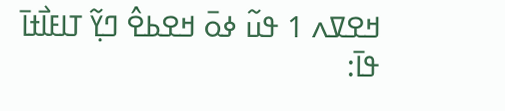ߞߐߜߍ 1 ߟߎ߬ ߦߋ߫ ߞߐߕߐ߮ ߣߌ߲߬ ߠߊߓߊ߯ߙߊ߫ ߟߊ߫: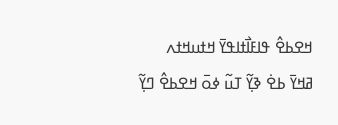ߞߐߕߐ߮ ߟߊߓߊ߯ߙߊߟߌ߫ ߞߙߎߞߙߍ
ߥߞߌ߫ ߕߐ߭ ߢߌ߲߬ ߠߎ߬ ߦߋ߫ ߞߐߕߐ߮ ߣߌ߲߬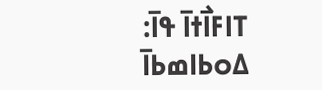ߠߊߓߊ߯ߙߊ߫ ߟߊ߫:
ߡߋߕߊߘߕߊ߫